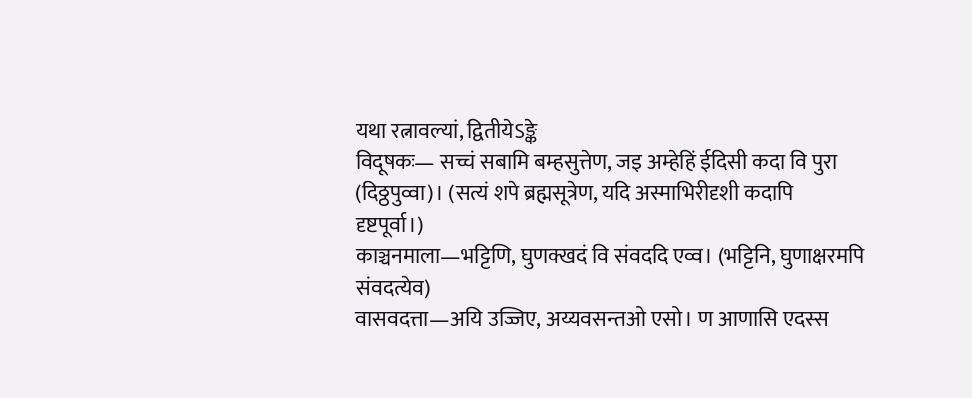यथा रत्नावल्यां, द्वितीयेऽङ्के
विदूषकः— सच्चं सबामि बम्हसुत्तेण, जइ अम्हेहिं ईदिसी कदा वि पुरा (दिठ्ठपुव्वा)। (सत्यं शपे ब्रह्मसूत्रेण, यदि अस्माभिरीदृशी कदापि दृष्टपूर्वा।)
काञ्चनमाला—भट्टिणि, घुणक्खदं वि संवददि एव्व। (भट्टिनि, घुणाक्षरमपि संवदत्येव)
वासवदत्ता—अयि उज्जिए, अय्यवसन्तओ एसो। ण आणासि एदस्स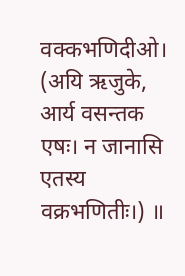वक्कभणिदीओ। (अयि ऋजुके, आर्य वसन्तक एषः। न जानासि एतस्य वक्रभणितीः।) ॥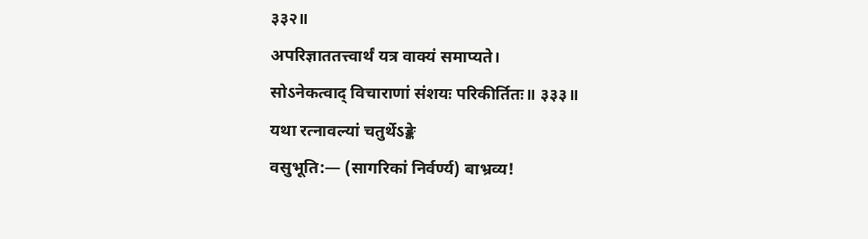३३२॥
अपरिज्ञाततत्त्वार्थं यत्र वाक्यं समाप्यते।
सोऽनेकत्वाद् विचाराणां संशयः परिकीर्तितः॥ ३३३॥
यथा रत्नावल्यां चतुर्थेऽङ्के
वसुभूति:— (सागरिकां निर्वर्ण्य) बाभ्रव्य!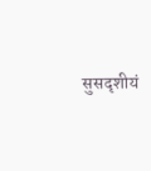सुसदृशीयं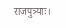राजपुत्र्याः।